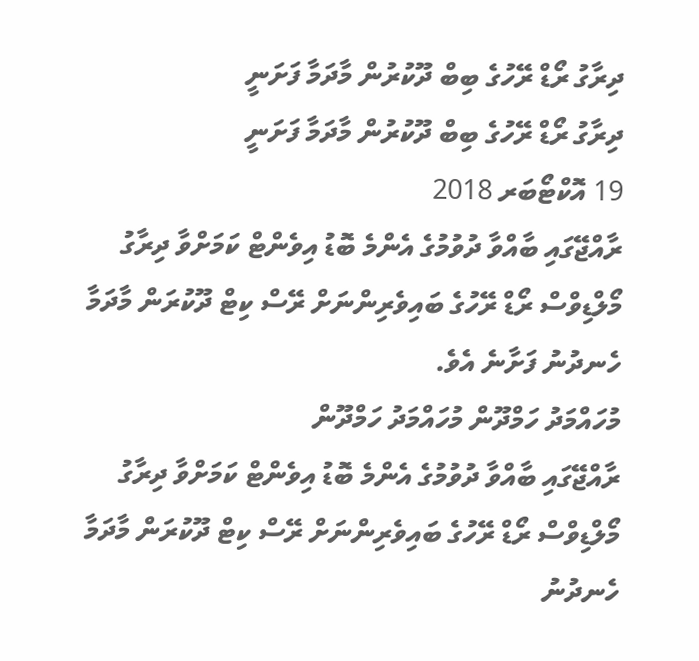ދިރާގު ރޯޑް ރޭހުގެ ބިބް ދޫކުރުން މާދަމާ ފަށަނީ
ދިރާގު ރޯޑް ރޭހުގެ ބިބް ދޫކުރުން މާދަމާ ފަށަނީ
19 އޮކްޓޯބަރ 2018
ރާއްޖޭގައި ބާއްވާ ދުވުމުގެ އެންމެ ބޮޑު އިވެންޓް ކަމަށްވާ ދިރާގު މޯލްޑިވްސް ރޯޑް ރޭހުގެ ބައިވެރިންނަށް ރޭސް ކިޓް ދޫކުރަން މާދަމާ ހެނދުނު ފަށާނެ އެވެ.
މުހައްމަދު ހަމްދޫން މުހައްމަދު ހަމްދޫން
ރާއްޖޭގައި ބާއްވާ ދުވުމުގެ އެންމެ ބޮޑު އިވެންޓް ކަމަށްވާ ދިރާގު މޯލްޑިވްސް ރޯޑް ރޭހުގެ ބައިވެރިންނަށް ރޭސް ކިޓް ދޫކުރަން މާދަމާ ހެނދުނު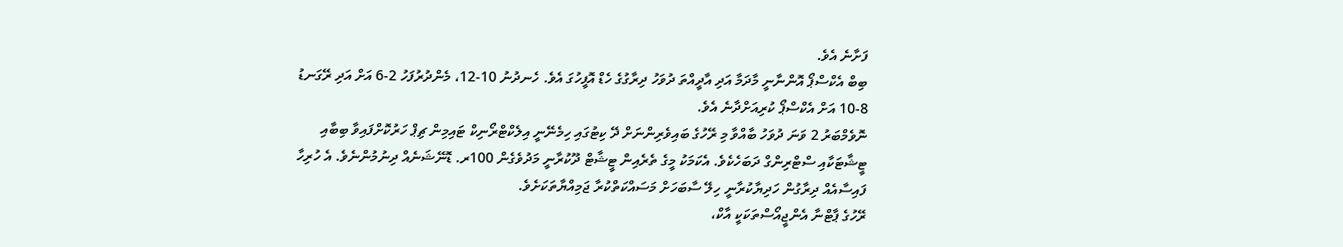ފަށާނެ އެވެ.
ބިބް އެކްސްޕޯ އޮންނާނީ މާދަމާ އަދި އާދީއްތަ ދުވަހު ދިރާގުގެ ހެޑް އޮފީހުގަ އެވެ. ހެނދުނު 10-12، މެންދުރުފަހު 2-6 އަށް އަދި ރޭގަނޑު 8-10 އަށް އެކްސްޕޯ ކުރިއަށްދާނެ އެވެ.
ނޮވެމްބަރު 2 ވަނަ ދުވަހު ބާއްވާ މި ރޭހުގެ ބައިވެރިންނަށް ދޭ ކިޓުގައި ހިމެނޭނީ އިލެކްޓްރޯނިކް ޓައިމިން ޗިޕް ހަރުކޮށްފައިވާ ބިބާއި ޓީޝާޓަކާއި ސްޓްރިންގް ދަބަހެކެވެ. އެކަމަކު މީގެ ތެރެއިން ޓީޝާޓް ދޫކުރާނީ މަދުވެގެން 100ރ. ޑޮނޭޝަނެއް ދިނުމުންނެވެ. އެ ހުރިހާ ފައިސާއެއް ދިރާގުން ހަދިޔާކުރާނީ ހިލޭ ސާބަހަށް މަސައްކަތްކުރާ ޖަމިއްޔާތަކަށެވެ.
ރޭހުގެ ޕާޓްނާ އެންޖީއޯސްތަކަކީ އާކް،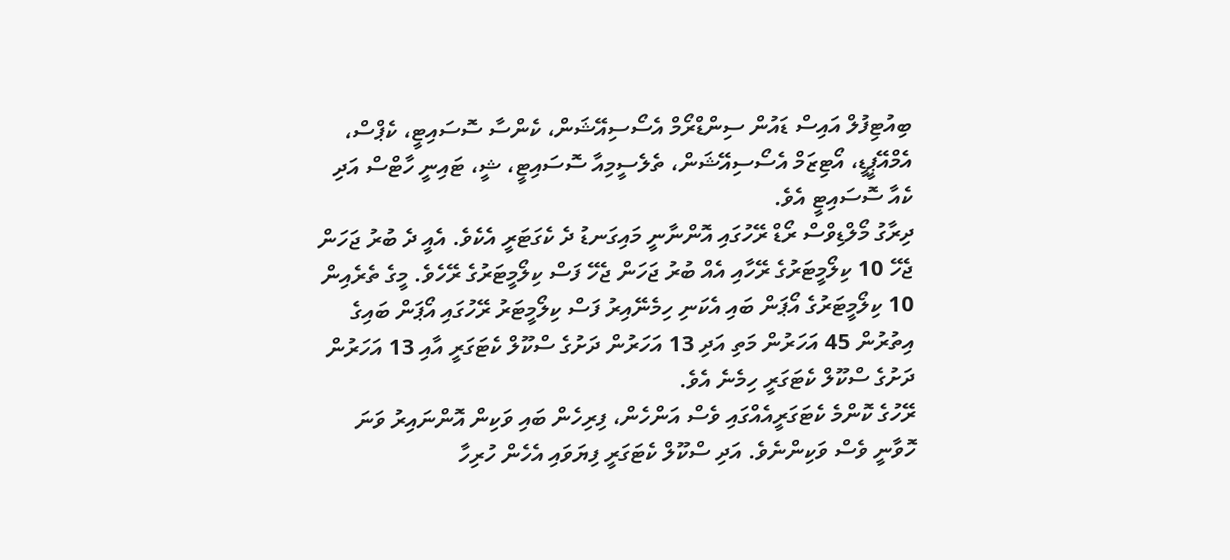ބިއުޓިފުލް އައިސް ޑައުން ސިންޑްރޯމް އެސޯސިއޭޝަން، ކެންސާ ސޮސައިޓީ، ކެޕްސް، އެމްއޭޕީޑީ، އޯޓިޒަމް އެސޯސިއޭޝަން، ތެލެސީމިއާ ސޮސައިޓީ، ޝީ، ޓައިނީ ހާޓްސް އަދި ކެއާ ސޮސައިޓީ އެވެ.
ދިރާގު މޯލްޑިވްސް ރޯޑް ރޭހުގައި އޮންނާނީ މައިގަނޑު ދެ ކެގަޓަރީ އެކެވެ. އެއީ ދެ ބުރު ޖަހަން ޖެހޭ 10 ކިލޯމީޓަރުގެ ރޭހާއި އެއް ބުރު ޖަހަން ޖެހޭ ފަސް ކިލޯމީޓަރުގެ ރޭހެވެ. މީގެ ތެރެއިން 10 ކިލޯމީޓަރުގެ އޯޕަން ބައި އެކަނި ހިމެނޭއިރު ފަސް ކިލޯމީޓަރު ރޭހުގައި އޯޕަން ބައިގެ އިތުރުން 45 އަހަރުން މަތި އަދި 13 އަހަރުން ދަށުގެ ސްކޫލް ކެޓަގަރީ އާއި 13 އަހަރުން ދަށުގެ ސްކޫލް ކެޓަގަރީ ހިމެނެ އެވެ.
ރޭހުގެ ކޮންމެ ކެޓަގަރީއެއްގައި ވެސް އަންހެން، ފިރިހެން ބައި ވަކިން އޮންނައިރު ވަނަ ހޮވާނީ ވެސް ވަކިންނެވެ. އަދި ސްކޫލް ކެޓަގަރީ ފިޔަވައި އެހެން ހުރިހާ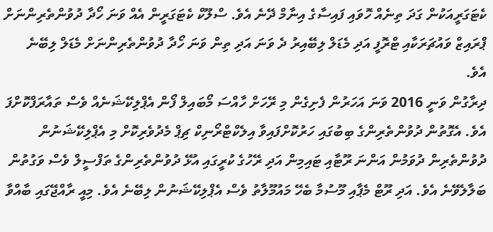ކެޓަގަރީއަކުން ގަދަ ތިނެއް ހޮވައި ފައިސާގެ އިނާމް ދޭނެ އެވެ. ސްލޫކް ކެޓަގަރީން އެއް ވަނަ ހޯދާ ދުވުންތެރިންނަށް ޕްރައިޒް ވައުޗަރަކާއި ޓްރޮފީ އަދި މެޑަލް ލިބޭއިރު ދެ ވަނަ އަދި ތިން ވަނަ ހޯދާ ދުވުންތެރިންނަށް މެޑަލް ލިބޭނެ އެވެ.
ދިރާގުން ވަނީ 2016 ވަނަ އަހަރުން ފެށިގެން މި ރޭހަށް ހާއްސަ މޯބައިލް ފޯން އެޕްލިކޭޝަނެއް ވެސް ތައާރަފްކޮށްފަ އެވެ. އެގޮތުން ދުވުންތެރިންގެ ބިބުގައި ހަރުކޮށްފައިވާ އިލެކްޓްރޯނިކް ޗިޕް މެދުވެރިކޮށް މި އެޕްލިކޭޝަނުން ދުވުންތެރިން ދުވަމުން އަންނަ ރޫޓާއި ޓައިމިން އަދި ރޭހުގެ ކުރީގައި އުޅޭ ދުވުންތެރިންގެ ތަފްސީލް ވެސް ވަގުތުން ބަލާލެވޭނެ އެވެ. އަދި ރޫޓް މެޕާއި މޫސުމާ ބެހޭ މައުމޫލާތު ވެސް އެޕްލިކޭޝަނުން ލިބޭނެ އެވެ. މިއީ ރާއްޖޭގައި ބާއްވާ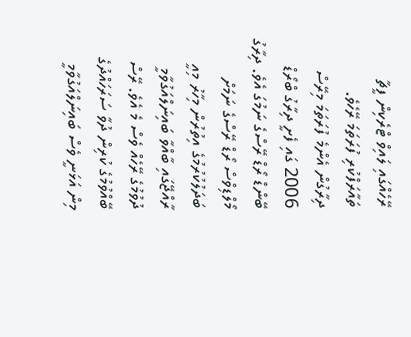ރޭހެއްގައި ލައިވް ޓްރެކިން ފީޗާ ތައާރަފްކުރި ފުރަތަމަ ރޭހެވެ.
ދިރާގުން އެންމެ ފުރަތަމަ މިރޭސް 2006 ގައި ފެށީ ދިރާގު ބްރޯޑް ބޭންޑް ރޯޑް ރޭސްގެ ނަމުގަ އެވެ. ދިރާގު މޯލްޑިވްސް ރޯޑް ރޭސްގެ ނަމަށް ބަދަލުކުރުމުގެ އިތުރުން މިހާރު މިއީ ރާއްޖޭގައި ބާއްވާ ބައިނަލްއަގުވާމީ ދުވުމުގެ ރޭހެއް ވެސް މެ އެވެ. ރޭސް ބޭއްވުމުގެ ކުރިން ދުވާ ސަރަހައްދުގެ މިން އަޅަނީ ވެސް ބައިނަލްއަގުވާމީ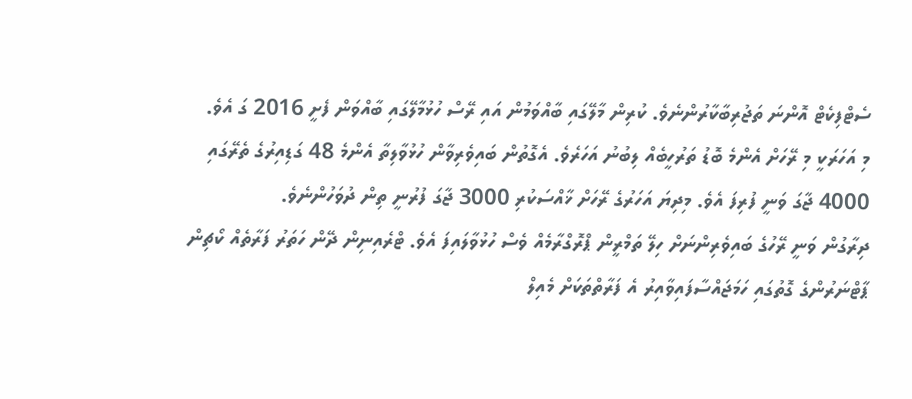ސެޓްފިކެޓް އޮންނަ ތަޖުރިބާކާރުންނެވެ. ކުރިން މާލޭގައި ބާއްވަމުން އައި ރޭސް ހުޅުމާލޭގައި ބާއްވަން ފެށީ 2016 ގަ އެވެ.
މި އަހަރަކީ މި ރޭހަށް އެންމެ ބޮޑު ތަރުހީބެއް ލިބުނު އަހަރެވެ. އެގޮތުން ބައިވެރިވާން ހުޅުވާލިތާ އެންމެ 48 ގަޑިއިރުގެ ތެރޭގައި 4000 ޖާގަ ވަނީ ފުރިފަ އެވެ. މިދިޔަ އަހަރުގެ ރޭހަށް ޚާއްސަކުރި 3000 ޖާގަ ފުރުނީ ތިން ދުވަހުންނެވެ.
ދިރާގުން ވަނީ ރޭހުގެ ބައިވެރިންނަށް ހިލޭ ތަމްރީން ޕްރޮގްރާމެއް ވެސް ހުޅުވާލައިފަ އެވެ. ޓްރެއިނިން ދޭން ހަތަރު ފަރާތެއް ކޯޗިން ޕާޓްނަރުންގެ ގޮތުގައި ހަމަޖައްސާފައިވާއިރު އެ ފަރާތްތަކަށް މެއިލް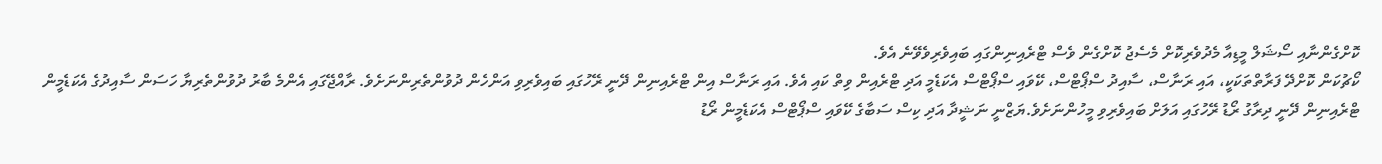ކޮށްގެންނާއި ސޯޝަލް މީޑިއާ މެދުވެރިކޮށް މެސެޖު ކޮށްގެން ވެސް ޓްރެއިނިންގައި ބައިވެރިވެވޭނެ އެވެ.
ކޯޗުކަން ކޮށްދޭ ފަރާތްތަކަކީ، އައި ރަނާސް، ސާއިދު ސްޕޯޓްސް، ކޭވައި ސްޕޯޓްސް އެކަޑެމީ އަދި ޓްރެއިން ވިތް ކައި އެވެ. އައި ރަނާސް އިން ޓްރެއިނިން ދޭނީ ރޭހުގައި ބައިވެރިވި އަންހެން ދުވުންތެރިންނަށެވެ. ރާއްޖޭގައި އެންމެ ބާރު ދުވުންތެރިޔާ ހަސަން ސާއިދުގެ އެކަޑެމީން ޓްރެއިނިން ދޭނީ ދިރާގު ރޯޑު ރޭހުގައި އަލަށް ބައިވެރިވި މީހުންނަށެވެ.ޔަޒްނީ ނަޝީދާ އަދި ކިސް ސަބާގެ ކޭވައި ސްޕޯޓްސް އެކަޑެމީން ރޯޑު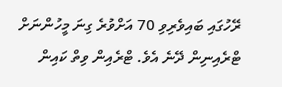ރޭހުގައި ބައިވެރިވި 70 އަށްވުރެ ގިނަ މީހުންނަށް ޓްރެއިނިން ދޭނެ އެވެ. ޓްރެއިން ވިތް ކައިން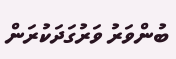ބުންވަރު ވަރުގަދަކުރަން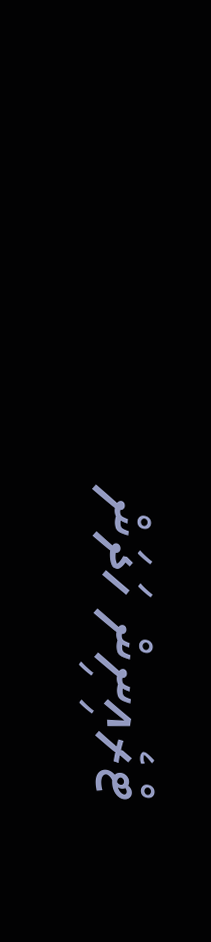ޓްރެއިނިން ހަދަން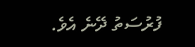ފުރުސަތު ދޭނެ އެވެ.